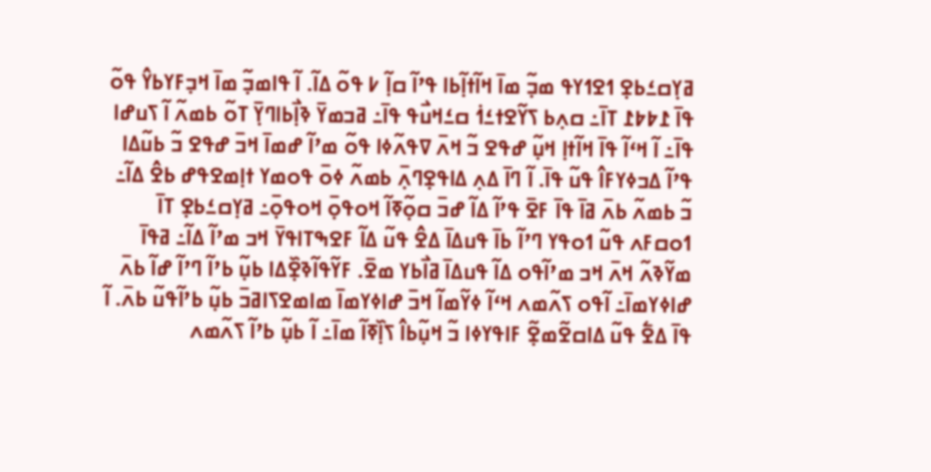ߥߌ߲ߛߑߕߐ߲ ߗߐߗߌߟ ߘߏ߲߬ ߘߊ߫ ߞߊ߬ߙߊ߲߬ߕߊ ߟߴߊ߬ ߛߊ߲߬ ߇ ߟߋ߬ ߡߊ߬. ߊ߬ ߟߊߘߏ߲߬ ߘߊ߫ ߞߏ߲ߓߌߕߌ߮ ߟߋ߬ ߟߊ߫ ߁߈߈߁ ߠߊ߫߸ ߛߍ߲ߕ ߖߌ߬ߐߙߑߗ߭ ߛߑߞߎ߯ߟ ߟߊ߫߸ ߥߏߘߌ߫ ߢߊ߲߯ߕߊߣߌ߲߫ ߠߋ߬ ߕߘߍ߬ ߊ߬ ߖߎߝߊ ߟߊ߫߸ ߊ߬ ߞߵߊ߬ ߟߊ߫ ߞߊ߬ߙߊ߲ ߞߎ߲߬ ߝߟߐ ߏ߬ ߞߍ߫ ߜߟߍ߬ߦߊ ߟߋ߬ ߘߴߊ߬ ߝߘߊ߫ ߞߏ߫ ߝߟߐ ߏ߬ ߕߎ߬ߡߊ ߟߴߊ߬ ߡߏߦߌߓߊ߮ ߟߎ߬ ߟߊ߫. ߊ߬ ߣߊ߫ ߡߍ߲ ߡߊߟߐ߲ߣߍ߲߫ ߕߘߍ߬ ߦߋ߫ ߟߋߘߌ ߙߊ߲ߘߐߟߝ ߕߐ߮ ߡߊ߬߸ ߏ߬ ߕߘߍ߬ ߕߍ߫ ߥߊ߫ ߟߊ߫ ߓߐ߫ ߟߴߊ߬ ߡߊ߬ ߝߏ߫ ߛߋ߲߬ߧߊ߬ ߞߋߟߋ߲߫ ߞߋߟߋ߲߫߸ ߥߌ߲ߛߑߕߐ߲ ߠߊ߫ ߗߋߛߓߍ ߟߎ߬ ߗߋߟߌ ߣߴߊ߬ ߕߊ߫ ߟߎߡߊ߫ ߡߐ߮ ߟߎ߬ ߡߊ߬ ߓߐߒߠߊߟߌ߫ ߞߏ ߘߴߊ߬ ߡߊ߬߸ ߥߟߊ߫ ߘߌ߬ߢߍ߬ ߞߍ߫ ߞߏ ߘߴߊ߬ߟߋ ߡߊ߬ ߟߎߡߊ߫ ߥߊ߯ߕߌ ߘߐ߫. ߓߌ߬ߟߊ߬ߢߐ߲߰ߡߊ ߕߎ߲߬ ߕߴߊ߬ ߣߴߊ߬ ߝߊ߬ ߕߍ߫ ߝߊߦߌߘߊ߫߸ ߊ߬ߟߋ ߖߍ߬ߘߍ ߞߵߊ߬ ߦߌ߬ߘߊ߬ ߞߏ߫ ߝߊߦߌߘߊ߫ ߘߊߘߐߖߊߥߏ߫ ߕߎ߲߬ ߕߴߊ߬ߟߎ߬ ߕߍ߫. ߊ߬ ߟߊ߫ ߡߐ߱ ߟߎ߬ ߡߊߛߐ߬ߘߐ߲߬ ߓߊߟߌߦߊ ߏ߬ ߞߎ߲߬ߕߊ߮ ߖߊ߲߰ߧߊ߬ ߘߊ߫߸ ߊ߬ ߕߎ߲߬ ߕߴߊ߬ ߖߍ߬ߘߍ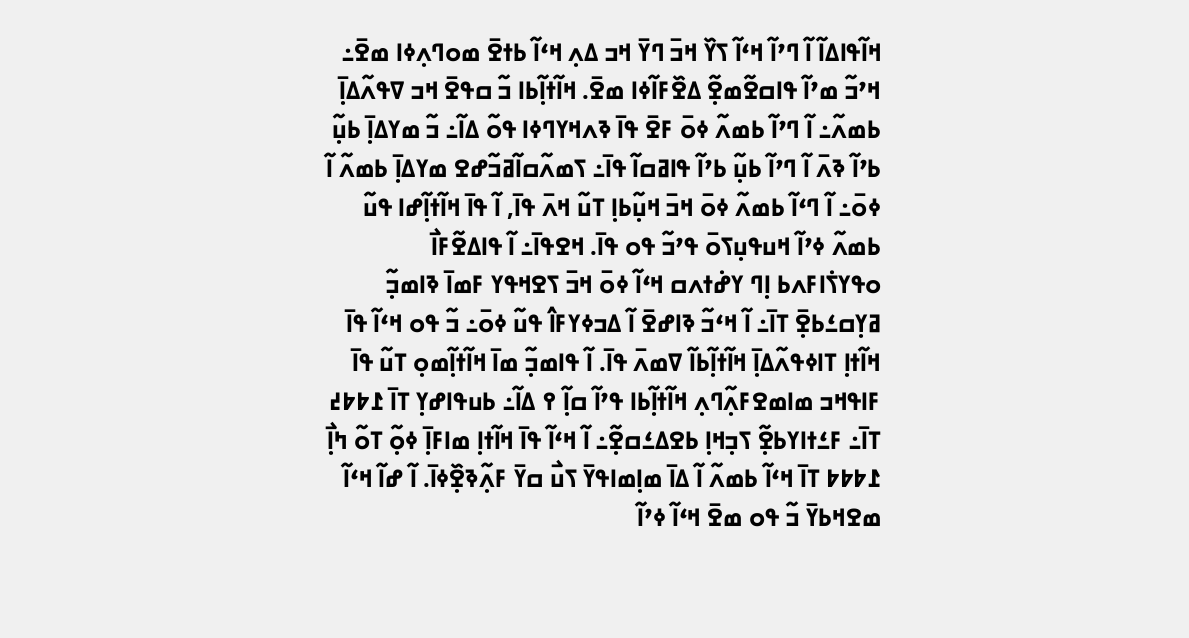ߞߊ߬ߟߊߡߊ߬ ߊ߬ ߣߴߊ߬ ߞߵߊ߬ ߖߌ߰ ߞߏ߫ ߣߌ߫ ߞߏ ߡߍ߲ ߞߵߊ߬ ߕߙߐ߫ ߘߋߣߍ߲ߦߊ ߘߐ߫߸ ߞߴߏ߬ ߘߴߊ߬ ߟߊߛߐ߬ߘߐ߲߬ ߡߐ߰ߓߊ߬ߦߊ ߘߐ߫. ߞߊ߬ߙߊ߲߬ߕߊ ߏ߬ ߛߟߐ߫ ߞߏ ߜߟߍ߬ߡߊ߲߫ ߕߘߍ߬߸ ߊ߬ ߣߴߊ߬ ߕߘߍ߬ ߦߋ߫ ߓߐ߫ ߟߊ߫ ߢߍߞߌߣߦߊ ߟߋ߬ ߡߊ߬߸ ߏ߬ ߘߌߡߊ߲߫ ߕߎ߲߬ ߕߴߊ߬ ߢߍ߫ ߊ߬ ߣߴߊ߬ ߕߎ߲߬ ߕߴߊ߬ ߟߊߥߛߊ߬ ߟߊ߫߸ ߖߘߍ߬ߛߊ߬ߥߏ߬ߝߐ ߘߌߡߊ߲߫ ߕߘߍ߬ ߊ߬ ߦߋ߫߸ ߊ߬ ߣߵߊ߬ ߕߘߍ߬ ߦߋ߫ ߞߏ߫ ߞߎ߲߬ߕߊ߲ ߠߎ߬ ߞߍ߫ ߟߊ߫, ߊ߬ ߟߊ߫ ߞߊ߬ߙߊ߲߬ߝߊ ߟߎ߬ ߕߘߍ߬ ߦߴߊ߬ ߞߎߟߎ߲ߖߋ߫ ߟߴߏ߬ ߟߋ ߟߊ߫. ߞߐߟߊ߫߸ ߊ߬ ߟߊߡߐ߬ߓߊ߯ ߋߟߌߖ߭ߊߓߍߕ ߊ߲ߣ ߌߝ߭ߙߍߛ ߞߵߊ߬ ߦߋ߫ ߞߏ߫ ߖߐߞߟߌ ߓߘߊ߫ ߢߊߘߏ߲߬ ߥߌ߲ߛߑߕߐ߲߫ ߠߊ߫߸ ߊ߬ ߞߵߏ߬ ߢߊߝߐ߫ ߊ߬ ߡߏߦߌߓߊ߮ ߟߎ߬ ߦߋ߫߸ ߏ߬ ߟߋ ߞߵߊ߬ ߟߊ߫ ߞߊ߬ߙߊ߲ ߠߊߦߟߍ߬ߡߊ߲߫ ߞߊ߬ߙߊ߲߬ߕߊ߬ ߜߘߍ߫ ߟߊ߫. ߊ߬ ߟߊߘߏ߲߬ ߘߊ߫ ߞߊ߬ߙߊ߲߬ߘߋ߲ ߠߎ߬ ߟߊ߫ ߓߊߟߞߏ ߘߊߘߐߓߍ߲߬ߣߍ߲ ߞߊ߬ߙߊ߲߬ߕߊ ߟߴߊ߬ ߛߊ߲߬ ߉ ߡߊ߬߸ ߕߎߟߊߝߌ߲ ߠߊ߫ ߁߈߈߄ ߠߊ߫߸ ߓߑߙߊߌߕߐ߲߬ ߖߏ߲ߞߊ߲ ߕߐߡߑߛߐ߲߬߸ ߊ߬ ߞߵߊ߬ ߟߊ߫ ߞߊ߬ߙߊ߲ ߘߊߓߊ߲߫ ߦߋ߲߬ ߠߋ߬ ߤߊ߲߯ ߁߈߈߈ ߠߊ߫ ߞߵߊ߬ ߕߘߍ߬ ߊ߬ ߡߊ߫ ߘߊ߲ߘߊߟߌ߫ ߖߎ߯ ߛߌ߫ ߓߍ߲߬ߢߐ߲߰ߦߊ߫. ߊ߬ ߝߊ߬ ߞߵߊ߬ ߘߐߞߕߌ߫ ߏ߬ ߟߋ ߘߐ߫ ߞߵߊ߬ ߦߴߊ߬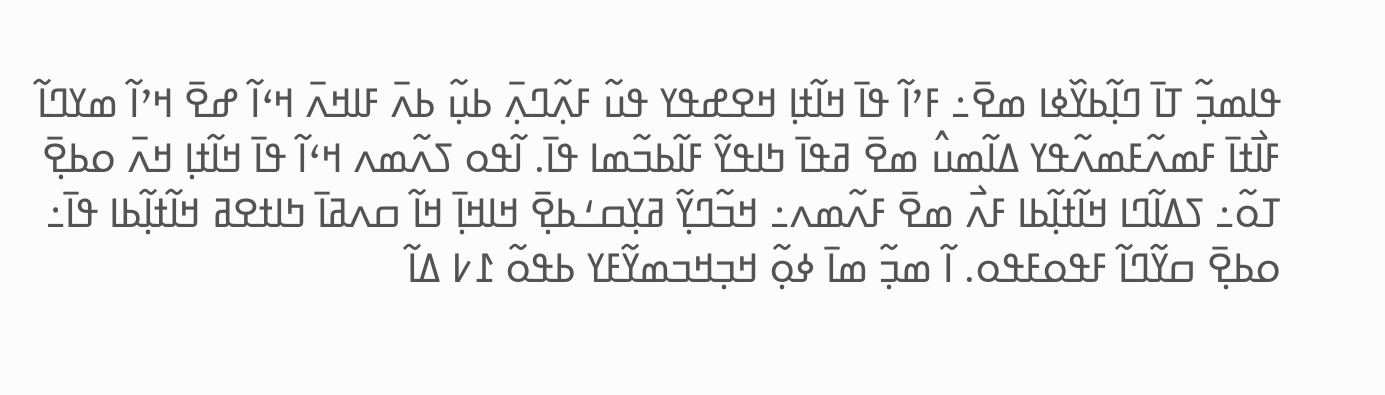ߟߊߘߏ߲߬ ߠߊ߫ ߣߊ߲߬ߕߌ߰ߦߊ ߘߐ߫߸ ߓߴߊ߬ ߟߊ߫ ߞߊ߬ߙߊ߲ ߞߐߝߟߌ ߟߎ߬ ߓߍ߲߬ߣߍ߲߫ ߕߎ߲߬ ߕߍ߫ ߓߊߞߍ߫ ߞߵߊ߬ ߝߐ߫ ߞߴߊ߬ ߘߌߣߊ߬ ߓߊ߯ߙߊ߫ ߓߘߍ߬ߓߘߍ߬ߟߌ ߡߊ߬ߘߎ߮ ߘߐ߫ ߥߟߊ߫ ߤߊߟߌ߬ ߓߊ߬ߕߏ߬ߘߊ ߟߊ߫. ߊ߬ߟߋ ߖߍ߬ߘߍ ߞߵߊ߬ ߟߊ߫ ߞߊ߬ߙߊ߲ ߞߍ߫ ߋߕߐ߲߫ ߠߋ߬߸ ߖߡߊ߬ߣߊ ߞߊ߬ߙߊ߲߬ߕߊ ߓߍ߯ ߘߐ߫ ߓߍ߬ߘߍ߸ ߞߏ߬ߣߌ߲߬ ߥߌ߲ߛߑߕߐ߲߫ ߞߊߞߊ߲߫ ߞߊ߬ ߛߍߥߊ߫ ߤߊߙߐߥ ߞߊ߬ߙߊ߲߬ߕߊ ߟߊ߫߸ ߋߕߐ߲߫ ߛߌ߬ߣߊ߬ ߓߟߋߓߟߋ. ߊ߬ ߘߏ߲߬ ߘߊ߫ ߦߋ߲߬ ߞߏ߲ߞߏߘߌ߬ߓߌ ߕߟߋ߬ ߁߇ ߡߊ߬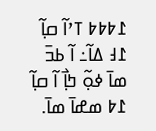߁߈߈߈ ߠߴߊ߬ ߛߊ߲߬ ߁߃ ߡߊ߬߸ ߊ߬ ߕߏ߫ ߘߊ߫ ߦߋ߲߬ ߤߊ߲߯ ߊ߬ ߛߊ߲߬ ߁߈ ߘߝߊ߫ ߘߊ߫.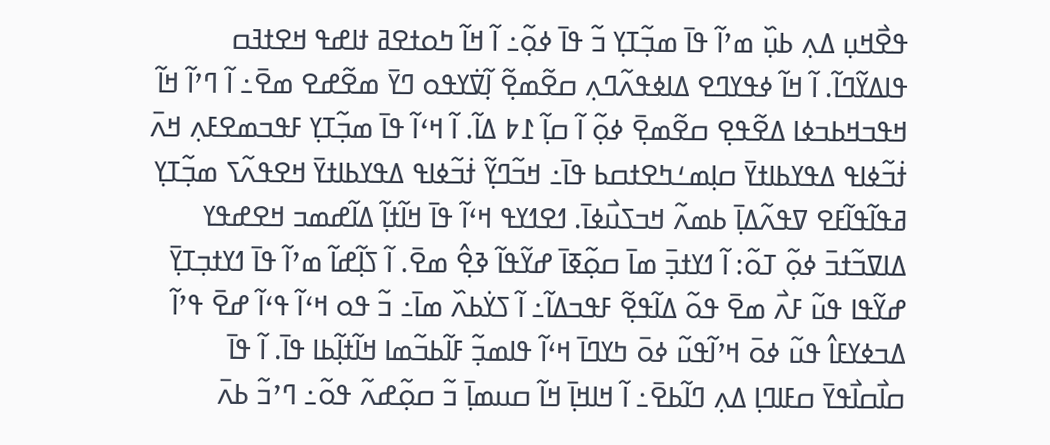ߟߐ߯ߞߎ߲ ߡߍ߲ ߕߎ߲߰ ߘߴߊ߬ ߟߊ߫ ߘߏ߲߬ߠߌ߲ ߏ߬ ߟߊ߫ ߦߋ߲߬߸ ߊ߬ ߞߊ߬ ߤߋߙߐߥ ߙߊߝߟ ߞߐߙߔߛ ߟߊߡߌ߬ߣߊ߬. ߊ߬ ߞߊ߬ ߦߟߌߣߐ ߡߊߦߟߍ߬ߣߍ߲ ߛߐ߬ߘߐ߲߬ ߊ߲߬ߜ߭ߌߟߋ ߣߌ߫ ߘߐ߬ߝߐ ߘߐ߫߸ ߊ߬ ߣߴߊ߬ ߞߊ߬ ߞߟߏߞߕߏߦߊ ߡߐ߬ߟߐ߲ ߛߐ߬ߘߐ߲߫ ߦߋ߲߬ ߊ߬ ߛߊ߲߬ ߁߈ ߡߊ߬. ߊ߬ ߞߵߊ߬ ߟߊ߫ ߘߏ߲߬ߠߌ߲ ߓߟߏߘߐߓߍ߲ ߞߍ߫ ߙ߭ߏ߬ߦߊߟ ߡߟߌߕߊߙߌ߫ ߛߊ߲ߘߑߤߐߙߛߕ ߟߊ߫߸ ߞߏ߬ߣߌ߲߬ ߙ߭ߏ߬ߦߊߟ ߡߟߌߕߊߙߌ߫ ߞߐߟߍ߬ߖ ߘߏ߲߬ߠߌ߲ ߥߟߊ߬ߟߊ߬ߓߐ ߜߟߍ߬ߡߊ߲߫ ߕߘߍ߬ ߞߏߖߎ߯ߦߊ߫. ߗߐߗߌߟ ߞߵߊ߬ ߟߊ߫ ߞߊ߬ߙߊ߲߬ ߡߊ߬ߝߘߏ ߞߐߝߟߌ ߡߊߜߏ߬ߙߏ߫ ߦߋ߲߬ ߠߋ߬: ߊ߬ ߗߌߙߏ߲߫ ߘߊ߫ ߛߋ߲߬ߧߊ߫ ߝߌ߬ߟߊ߬ ߢߐ߲߮ ߘߐ߫. ߊ߬ ߖߊ߲߬ߝߊ߬ ߘߴߊ߬ ߟߊ߫ ߗߌߙߏ߲ߠߌ߲߫ ߝߌ߬ߟߊ ߟߎ߬ ߓߍ߯ ߘߐ߫ ߟߋ߬ ߡߊ߬ߟߐ߲߬ ߓߟߏߡߊ߬߸ ߊ߬ ߖߌ߭ߕߍ߰ ߘߊ߫߸ ߏ߬ ߟߋ ߞߵߊ߬ ߟߵߊ߬ ߝߐ߫ ߟߴߊ߬ ߡߏߦߌߓߊ߮ ߟߎ߬ ߦߋ߫ ߞߴߊ߬ߟߎ߬ ߦߋ߫ ߤߌߣߊ߫ ߞߵߊ߬ ߟߊߘߏ߲߬ ߓߊ߬ߕߏ߬ߘߊ ߞߊ߬ߙߊ߲߬ߕߊ ߟߊ߫. ߊ߬ ߟߊ߫ ߛߊ߯ߛߊ߯ߟߌ߫ ߛߓߊߣߊ߲ ߡߍ߲ ߣߊ߬ߕߐ߫߸ ߊ߬ ߞߊߞߊ߲߫ ߞߊ߬ ߛߎߘߊ߲߫ ߏ߬ ߛߋ߲߬ߝߍ߬ ߟߋ߬߸ ߣߴߏ߬ ߕߍ߫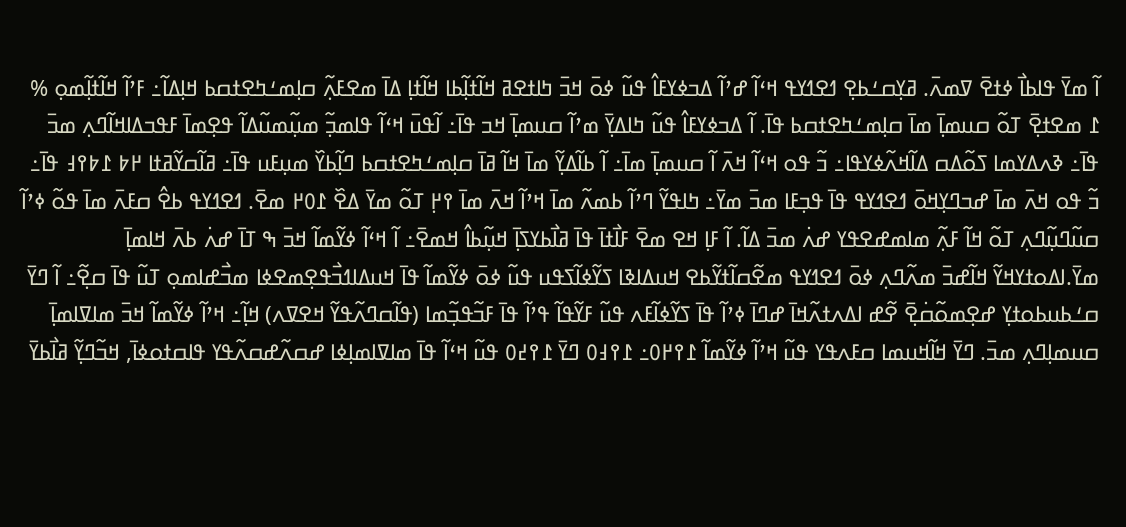ߊ߬ ߘߌ߫ ߟߊߕߊ߯ ߦߙߐ߫ ߜߘߍ߫. ߥߌ߲ߛߑߕߐ߲ ߗߐߗߌߟ ߞߵߊ߬ ߝߴߊ߬ ߡߏߦߌߓߊ߮ ߟߎ߬ ߦߋ߫ ߞߏ߫ ߤߊߙߐߥ ߞߊ߬ߙߊ߲߬ߕߊ ߞߊ߬ߙߊ߲ ߡߊ߫ ߘߐߓߍ߲߬ ߛߊ߲ߘߑߤߐߙߛߕ ߞߊ߲ߡߊ߬߸ ߓߴߊ߬ ߞߊ߬ߙߊ߲߬ߘߋ߲ % ߁ ߘߐߙߐ߲߫ ߠߋ߬ ߛߎߘߊ߲߫ ߘߊ߫ ߛߊ߲ߘߑߤߐߙߛߕ ߟߊ߫. ߊ߬ ߡߏߦߌߓߊ߮ ߟߎ߬ ߤߊߡߌ߲߫ ߘߴߊ߬ ߛߎߘߊ߲߫ ߞߏ ߟߊ߫߸ ߊ߬ߟߎ߫ ߞߵߊ߬ ߟߊߘߏ߲߬ ߘߎ߲߬ߘߎ߬ߡߊ߬ ߟߐ߲ߘߊ߫ ߓߟߏߡߊߞߊ߬ߣߍ߲ ߘߏ߫ ߟߊ߫߸ ߢߍߡߌߘߊ ߖߋ߬ߡߛ ߡߊ߬ߞߍ߬ߦߌߟߊ߸ ߏ߬ ߟߋ ߞߵߊ߬ ߞߍ߫ ߊ߬ ߛߎߘߊ߲߫ ߘߊ߫߸ ߊ߬ ߕߊ߬ߡߌ߲߬ ߘߊ߫ ߞߊ߬ ߥߊ߫ ߛߊ߲ߘߑߤߐߙߛߕ ߣߊ߲߬ߕߌ߰ ߘߎ߲ߓߎ ߟߊ߫߸ ߥߊ߬ߛߌ߬ߥߙߊ ߂߈ ߁߈߉߃ ߟߊ߫߸ ߏ߬ ߟߋ ߞߍ߫ ߘߊ߫ ߝߏߣߌ߲ߞߋ߫ ߗߐߗߌߟ ߟߊ߫ ߟߏ߲ߓߊ ߘߏ߫ ߘߌ߫߸ ߤߊߟߌ߬ ߣߴߊ߬ ߕߘߍ߬ ߘߊ߫ ߞߴߊ߬ ߞߍ߫ ߘߊ߫ ߉߂߲ ߠߋ߬ ߘߌ߫ ߡߐ߰ ߁߀߂ ߘߐ߫. ߗߐߗߌߟ ߕߐ߮ ߛߓߍ߫ ߘߊ߫ ߟߋ߬ ߦߴߊ߬ ߛߎ߬ߣߎ߲߬ߣߍ߲ ߠߋ߬ ߞߊ߬ ߓߍ߲߬ ߘߊߘߝߐߟߌ ߝߍ߭ ߘߏ߫ ߡߊ߬. ߊ߬ ߓߊ߲ ߞߐ ߘߐ߫ ߓߊ߯ߙߊ߫ ߟߊ߫ ߥߊ߯ߕߌߖߊ߲߫ ߞߎ߲߬ߕߊ߮ ߞߘߐ߫߸ ߊ߬ ߞߵߊ߬ ߦߌ߬ߘߊ߬ ߞߏ߫ ߒ ߠߊ߫ ߝߍ߭ ߕߍ߫ ߞߊߘߊ߲߫ ߘߌ߫.ߊߡߋߙߌߞߌ߬ ߞߊ߬ߝߏ߫ ߘߍ߬ߣߍ߲ ߦߋ߫ ߗߐߗߌߟ ߘߐ߬ߛߊ߬ߙߌ߬ߕߐ ߞߎߡߊߢߊ ߖߌ߬ߦߊ߬ߖߟߎ ߟߎ߬ ߦߋ߫ ߦߌ߬ߘߊ߬ ߟߊ߫ ߞߎߡߊߗߏ߯ߟߐ߲ߘߐߦߊ ߘߏ߯ߝߊߘߋ߲ ߠߎ߬ ߟߊ߫ ߛߐ߲߬߸ ߊ߬ ߣߌ߫ ߛߑߕߎߕߋߙߌ߲ ߝߐ߲ߘߋ߬ߛ߭ߐ߲߫ ߐ߬ߝ ߊߡߍߙߍ߬ߞߊ߫ ߝߣߊ߫ ߦߴߊ߬ ߟߊ߫ ߖߌ߬ߦߊ߬ߓߍ ߟߎ߬ ߓߌ߬ߟߊ߬ ߟߴߊ߬ ߟߊ߫ ߓߏ߬ߟߏ߲߬ߘߊ (ߟߊ߬ߛߣߍ߬ߟߌ߬ ߞߐߜߍ) ߞߊ߲߬߸ ߞߴߊ߬ ߦߌ߬ߘߊ߬ ߞߏ߫ ߘߊߜߊߘߊ߲߫ ߛߎߘߊ߲ߣߍ߲ ߘߏ߫. ߣߌ߫ ߞߊ߬ߞߎߘߊ ߛߓߍߟߌ ߟߎ߬ ߞߴߊ߬ ߦߌ߬ߘߊ߬ ߁߉߂߀߸ ߁߉߃߀ ߣߌ߫ ߁߉߄߀ ߟߎ߬ ߞߵߊ߬ ߟߊ߫ ߘߊߜߊߘߊ߲ߦߊ ߝߛߍ߬ߝߛߍ߬ߟߌ ߟߊߛߙߋߦߊ߫, ߞߏ߬ߣߌ߲߬ ߥߊ߯ߕߌ߫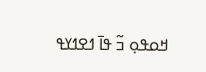ߞߋߟߋ߲ ߏ߬ ߟߊ߫ ߗߐߗߌߟ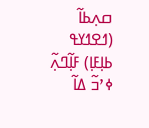ߛߍ߲ߕߊ߬ (ߗߐߗߌߟ ߕߊ߲ߓߊ߲) ߓߊ߲߬ߣߍ߲߬ ߦߴߏ߬ ߡߊ߬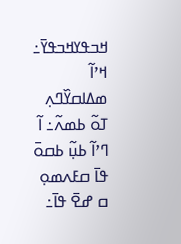ߞߏߟߌߞߏߟߌ߫߸ ߞߴߊ߬ ߘߡߊߛߌ߰ߣߍ߲ ߠߋ߬ ߕߘߍ߬߸ ߊ߬ ߣߴߊ߬ ߕߎ߲߬ ߕߛߋ߫ ߟߊ߫ ߛߓߍߘߋ߲ ߛ ߝߐ߫ ߟߊ߫߸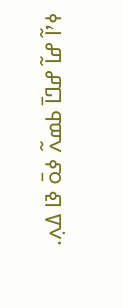ߦߴߊ߬ ߝߊ߬ ߝߣߊ߫ ߕߘߍ߬ ߦߋ߫ ߢߊ ߡߍ߲.